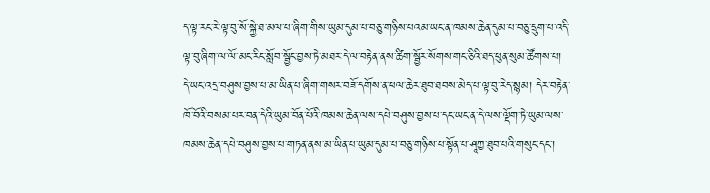ད་ལྟ་རང་རེ་ལྟ་བུ་སོ་སྐྱེ་ཐ་མལ་པ་ཞིག་གིས་ཡུམ་དུམ་པ་བཅུ་གཉིས་པའམ་ཡང་ན་ཁམས་ཆེན་དུམ་པ་བཅུ་དྲུག་པ་འདི་ལྟ་བུ་ཞིག་ལ་ལོ་མང་རིང་སློབ་སྦྱོང་བྱས་ཏེ་མཐར་དེ་ལ་བརྟེན་ནས་ཚིག་སྦྱོར་སོགས་གང་ཅིའི་ཐད་ཕུན་སུམ་ཚོགས་པ། དེ་ཡང་འདྲ་བཤུས་བྱས་པ་མ་ཡིན་པ་ཞིག་གསར་བཟོ་དགོས་ན་ཕལ་ཆེར་ཐུབ་ཐབས་མེད་པ་ལྟ་བུ་རེད་སྙམ། དེར་བརྟེན་ཁོ་བོའི་བསམ་པར་བན་དེའི་ཡུམ་བོན་པོའི་ཁམས་ཆེན་ལས་དཔེ་བཤུས་བྱས་པ་དང་ཡང་ན་དེ་ལས་ལྡོག་ཏེ་ཡུམ་ལས་ཁམས་ཆེན་དཔེ་བཤུས་བྱས་པ་གཏན་ནས་མ་ཡིན་པ་ཡུམ་དུམ་པ་བཅུ་གཉིས་པ་སྟོན་པ་ཤཱཀྱ་ཐུབ་པའི་གསུང་དང་།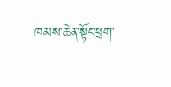ཁམས་ཆེན་སྟོང་ཕྲག་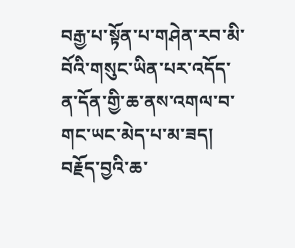བརྒྱ་པ་སྟོན་པ་གཤེན་རབ་མི་བོའི་གསུང་ཡིན་པར་འདོད་ན་དོན་གྱི་ཆ་ནས་འགལ་བ་གང་ཡང་མེད་པ་མ་ཟད། བརྗོད་བྱའི་ཆ་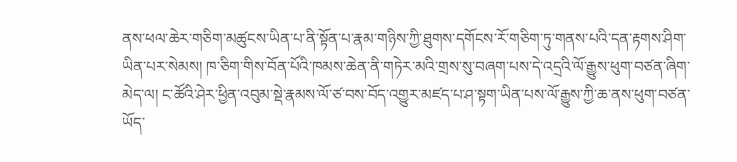ནས་ཕལ་ཆེར་གཅིག་མཚུངས་ཡིན་པ་ནི་སྟོན་པ་རྣམ་གཉིས་ཀྱི་ཐུགས་དགོངས་རོ་གཅིག་ཏུ་གནས་པའི་དན་རྟགས་ཤིག་ཡིན་པར་སེམས། ཁ་ཅིག་གིས་བོན་པོའི་ཁམས་ཆེན་ནི་གཏེར་མའི་གྲས་སུ་བཞག་པས་དེ་འདྲའི་ལོ་རྒྱུས་ཕུག་བཙན་ཞིག་མེད་ལ། ང་ཚོའི་ཤེར་ཕྱིན་འབུམ་སྡེ་རྣམས་ལོ་ཙ་བས་བོད་འགྱུར་མཛད་པ་ཤ་སྟག་ཡིན་པས་ལོ་རྒྱུས་ཀྱི་ཆ་ནས་ཕུག་བཙན་ཡོད་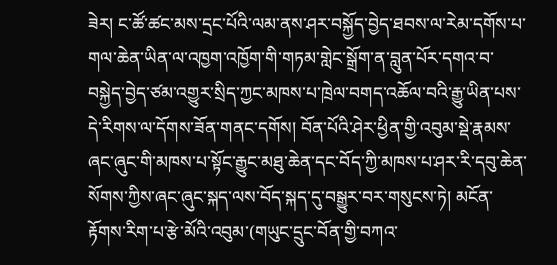ཟེར། ང་ཚོ་ཚང་མས་དྲང་པོའི་ལམ་ནས་ཤར་བསྐྱོད་བྱེད་ཐབས་ལ་རེམ་དགོས་པ་གལ་ཆེན་ཡིན་ལ་འཁྱག་འཁྱོག་གི་གཏམ་གླེང་སྒྲོག་ན་བླུན་པོར་དགའ་བ་བསྐྱེད་བྱེད་ཙམ་འགྱུར་སྲིད་ཀྱང་མཁས་པ་ཁྲེལ་བགད་འཆོལ་བའི་རྒྱུ་ཡིན་པས་དེ་རིགས་ལ་དོགས་ཟོན་གནང་དགོས། བོན་པོའི་ཤེར་ཕྱིན་གྱི་འབུམ་སྡེ་རྣམས་ཞང་ཞུང་གི་མཁས་པ་སྟོང་རྒྱུང་མཐུ་ཆེན་དང་བོད་ཀྱི་མཁས་པ་ཤར་རི་དབུ་ཆེན་སོགས་ཀྱིས་ཞང་ཞུང་སྐད་ལས་བོད་སྐད་དུ་བསྒྱུར་བར་གསུངས་ཏེ། མངོན་རྟོགས་རིག་པ་རྩེ་མོའི་འབུམ་(གཡུང་དྲུང་བོན་གྱི་བཀའ་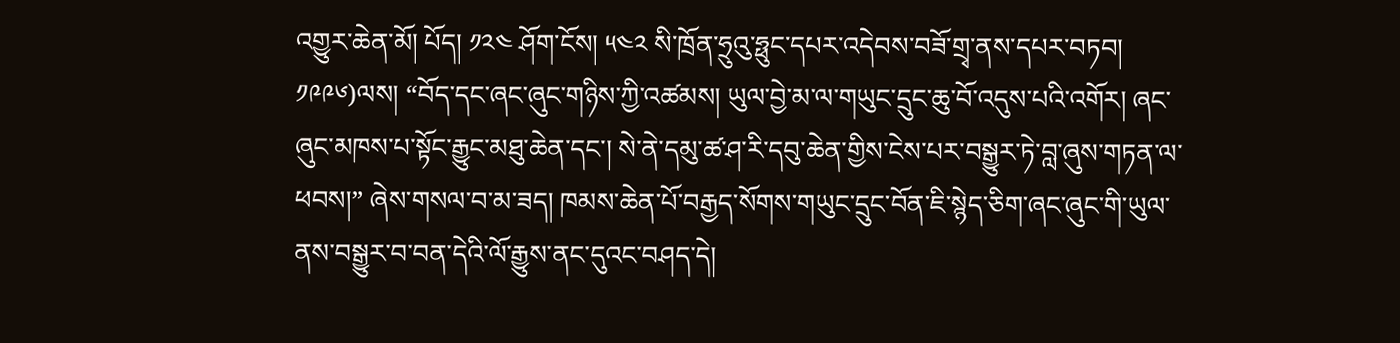འགྱུར་ཆེན་མོ། པོད། ༡༢༤ ཤོག་ངོས། ༥༤༢ སི་ཁྲོན་ཧྲུའུ་ཧྥུང་དཔར་འདེབས་བཟོ་གྲྭ་ནས་དཔར་བཏབ། ༡༩༩༦)ལས། “བོད་དང་ཞང་ཞུང་གཉིས་ཀྱི་འཚམས། ཡུལ་བྱེ་མ་ལ་གཡུང་དྲུང་ཆུ་བོ་འདུས་པའི་འགོར། ཞང་ཞུང་མཁས་པ་སྟོང་རྒྱུང་མཐུ་ཆེན་དང་། སེ་ནེ་དམུ་ཚ་ཤ་རི་དབུ་ཆེན་གྱིས་ངེས་པར་བསྒྱུར་ཏེ་བླ་ཞུས་གཏན་ལ་ཕབས།” ཞེས་གསལ་བ་མ་ཟད། ཁམས་ཆེན་པོ་བརྒྱད་སོགས་གཡུང་དྲུང་བོན་ཇི་སྙེད་ཅིག་ཞང་ཞུང་གི་ཡུལ་ནས་བསྒྱུར་བ་བན་དེའི་ལོ་རྒྱུས་ནང་དུའང་བཤད་དེ།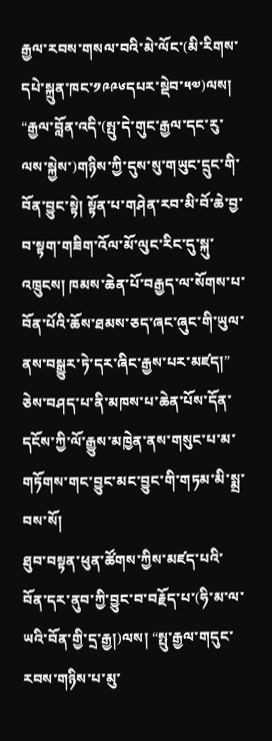རྒྱལ་རབས་གསལ་བའི་མེ་ལོང་(མི་རིགས་དཔེ་སྐྲུན་ཁང་༡༩༩༦དཔར་སྡེབ་༥༧)ལས། “རྒྱལ་བློན་འདི་(སྤུ་དེ་གུང་རྒྱལ་དང་རུ་ལས་སྐྱེས་)གཉིས་ཀྱི་དུས་སུ་གཡུང་དྲུང་གི་བོན་བྱུང་སྟེ། སྟོན་པ་གཤེན་རབ་མི་བོ་ཆེ་བྱ་བ་སྟག་གཟིག་འོལ་མོ་ལུང་རིང་དུ་སྐུ་འཁྲུངས། ཁམས་ཆེན་པོ་བརྒྱད་ལ་སོགས་པ་བོན་པོའི་ཆོས་ཐམས་ཅད་ཞང་ཞུང་གི་ཡུལ་ནས་བསྒྱུར་ཏེ་དར་ཞིང་རྒྱས་པར་མཛད།” ཅེས་བཤད་པ་ནི་མཁས་པ་ཆེན་པོས་དོན་དངོས་ཀྱི་ལོ་རྒྱུས་མཁྱེན་ནས་གསུང་པ་མ་གཏོགས་གང་བྱུང་མང་བྱུང་གི་གཏམ་མི་སྨྲ་བས་སོ།
ཐུབ་བསྟན་ཕུན་ཚོགས་ཀྱིས་མཛད་པའི་བོན་དར་ནུབ་ཀྱི་བྱུང་བ་བརྗོད་པ་(ཧི་མ་ལ་ཡའི་བོན་གྱི་དྲ་རྒྱ།)ལས། “སྤུ་རྒྱལ་གདུང་རབས་གཉིས་པ་མུ་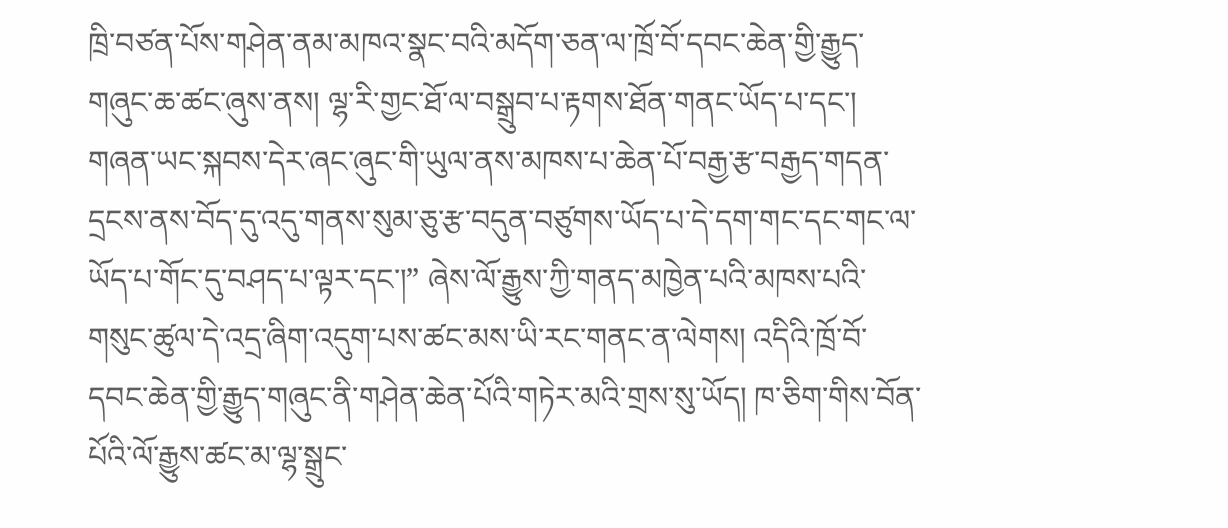ཁྲི་བཙན་པོས་གཤེན་ནམ་མཁའ་སྣང་བའི་མདོག་ཅན་ལ་ཁྲོ་བོ་དབང་ཆེན་གྱི་རྒྱུད་གཞུང་ཆ་ཚང་ཞུས་ནས། ལྷ་རི་གྱང་ཐོ་ལ་བསྒྲུབ་པ་རྟགས་ཐོན་གནང་ཡོད་པ་དང་། གཞན་ཡང་སྐབས་དེར་ཞང་ཞུང་གི་ཡུལ་ནས་མཁས་པ་ཆེན་པོ་བརྒྱ་རྩ་བརྒྱད་གདན་དྲངས་ནས་བོད་དུ་འདུ་གནས་སུམ་ཅུ་རྩ་བདུན་བཙུགས་ཡོད་པ་དེ་དག་གང་དང་གང་ལ་ཡོད་པ་གོང་དུ་བཤད་པ་ལྟར་དང་།” ཞེས་ལོ་རྒྱུས་ཀྱི་གནད་མཁྱེན་པའི་མཁས་པའི་གསུང་ཚུལ་དེ་འདྲ་ཞིག་འདུག་པས་ཚང་མས་ཡི་རང་གནང་ན་ལེགས། འདིའི་ཁྲོ་བོ་དབང་ཆེན་གྱི་རྒྱུད་གཞུང་ནི་གཤེན་ཆེན་པོའི་གཏེར་མའི་གྲས་སུ་ཡོད། ཁ་ཅིག་གིས་བོན་པོའི་ལོ་རྒྱུས་ཚང་མ་ལྷ་སྒྲུང་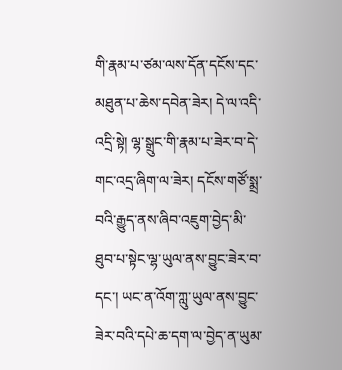གི་རྣམ་པ་ཙམ་ལས་དོན་དངོས་དང་མཐུན་པ་ཆེས་དབེན་ཟེར། དེ་ལ་འདི་འདྲི་སྟེ། ལྷ་སྒྲུང་གི་རྣམ་པ་ཟེར་བ་དེ་གང་འདྲ་ཞིག་ལ་ཟེར། དངོས་གཙོ་སྨྲ་བའི་རྒྱུད་ནས་ཞིབ་འཇུག་བྱེད་མི་ཐུབ་པ་སྟེང་ལྷ་ཡུལ་ནས་བྱུང་ཟེར་བ་དང་། ཡང་ན་འོག་ཀླུ་ཡུལ་ནས་བྱུང་ཟེར་བའི་དཔེ་ཆ་དག་ལ་བྱེད་ན་ཡུམ་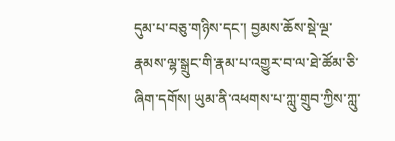དུམ་པ་བཅུ་གཉིས་དང་། བྱམས་ཆོས་སྡེ་ལྔ་རྣམས་ལྷ་སྒྲུང་གི་རྣམ་པ་འགྱུར་བ་ལ་ཐེ་ཚོམ་ཅི་ཞིག་དགོས། ཡུམ་ནི་འཕགས་པ་ཀླུ་གྲུབ་ཀྱིས་ཀླུ་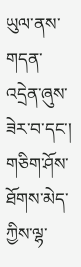ཡུལ་ནས་གདན་འདྲེན་ཞུས་ཟེར་བ་དང་། གཅིག་ཤོས་ཐོགས་མེད་ཀྱིས་ལྷ་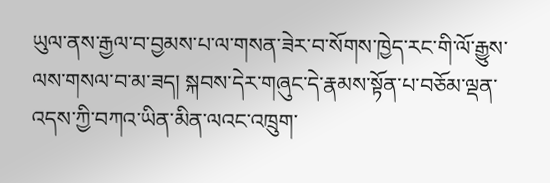ཡུལ་ནས་རྒྱལ་བ་བྱམས་པ་ལ་གསན་ཟེར་བ་སོགས་ཁྱེད་རང་གི་ལོ་རྒྱུས་ལས་གསལ་བ་མ་ཟད། སྐབས་དེར་གཞུང་དེ་རྣམས་སྟོན་པ་བཅོམ་ལྡན་འདས་ཀྱི་བཀའ་ཡིན་མིན་ལའང་འཁྲུག་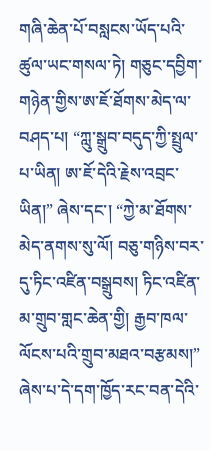གཞི་ཆེན་པོ་བསླངས་ཡོད་པའི་ཚུལ་ཡང་གསལ་ཏེ། གཅུང་དབྱིག་གཉེན་གྱིས་ཨ་ཇོ་ཐོགས་མེད་ལ་བཤད་པ། “ཀླུ་སྒྲུབ་བདུད་ཀྱི་སྤྲུལ་པ་ཡིན། ཨ་ཇོ་དེའི་རྗེས་འབྲང་ཡིན།” ཞེས་དང་། “ཀྱེ་མ་ཐོགས་མེད་ནགས་སུ་ལོ། བཅུ་གཉིས་བར་དུ་ཏིང་འཛིན་བསྒྲུབས། ཏིང་འཛིན་མ་གྲུབ་གླང་ཆེན་གྱི། རྒྱབ་ཁལ་ལོངས་པའི་གྲུབ་མཐའ་བརྩམས།” ཞེས་པ་དེ་དག་ཁྱོད་རང་བན་དེའི་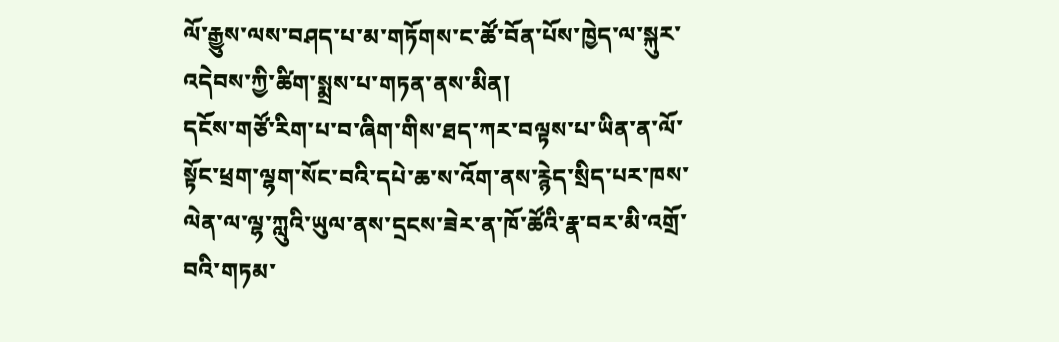ལོ་རྒྱུས་ལས་བཤད་པ་མ་གཏོགས་ང་ཚོ་བོན་པོས་ཁྱེད་ལ་སྐུར་འདེབས་ཀྱི་ཚིག་སྨྲས་པ་གཏན་ནས་མིན།
དངོས་གཙོ་རིག་པ་བ་ཞིག་གིས་ཐད་ཀར་བལྟས་པ་ཡིན་ན་ལོ་སྟོང་ཕྲག་ལྷག་སོང་བའི་དཔེ་ཆ་ས་འོག་ནས་རྙེད་སྲིད་པར་ཁས་ལེན་ལ་ལྷ་ཀླུའི་ཡུལ་ནས་དྲངས་ཟེར་ན་ཁོ་ཚོའི་རྣ་བར་མི་འགྲོ་བའི་གཏམ་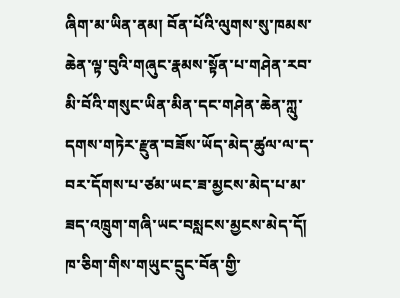ཞིག་མ་ཡིན་ནམ། བོན་པོའི་ལུགས་སུ་ཁམས་ཆེན་ལྟ་བུའི་གཞུང་རྣམས་སྟོན་པ་གཤེན་རབ་མི་བོའི་གསུང་ཡིན་མིན་དང་གཤེན་ཆེན་ཀླུ་དགས་གཏེར་རྫུན་བཟོས་ཡོད་མེད་ཚུལ་ལ་ད་བར་དོགས་པ་ཙམ་ཡང་ཟ་མྱངས་མེད་པ་མ་ཟད་འཁྲུག་གཞི་ཡང་བསླངས་མྱངས་མེད་དོ། ཁ་ཅིག་གིས་གཡུང་དྲུང་བོན་གྱི་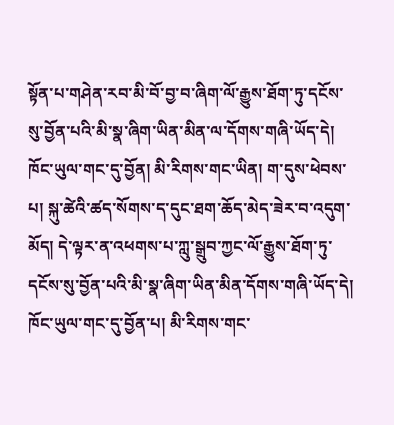སྟོན་པ་གཤེན་རབ་མི་བོ་བྱ་བ་ཞིག་ལོ་རྒྱུས་ཐོག་ཏུ་དངོས་སུ་བྱོན་པའི་མི་སྣ་ཞིག་ཡིན་མིན་ལ་དོགས་གཞི་ཡོད་དེ། ཁོང་ཡུལ་གང་དུ་བྱོན། མི་རིགས་གང་ཡིན། ག་དུས་ཕེབས་པ། སྐུ་ཚེའི་ཚད་སོགས་ད་དུང་ཐག་ཆོད་མེད་ཟེར་བ་འདུག་མོད། དེ་ལྟར་ན་འཕགས་པ་ཀླུ་སྒྲུབ་ཀྱང་ལོ་རྒྱུས་ཐོག་ཏུ་དངོས་སུ་བྱོན་པའི་མི་སྣ་ཞིག་ཡིན་མིན་དོགས་གཞི་ཡོད་དེ། ཁོང་ཡུལ་གང་དུ་བྱོན་པ། མི་རིགས་གང་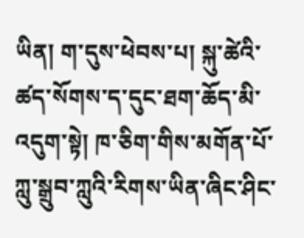ཡིན། ག་དུས་ཕེབས་པ། སྐུ་ཚེའི་ཚད་སོགས་ད་དུང་ཐག་ཆོད་མི་འདུག་སྟེ། ཁ་ཅིག་གིས་མགོན་པོ་ཀླུ་སྒྲུབ་ཀླུའི་རིགས་ཡིན་ཞིང་ཤིང་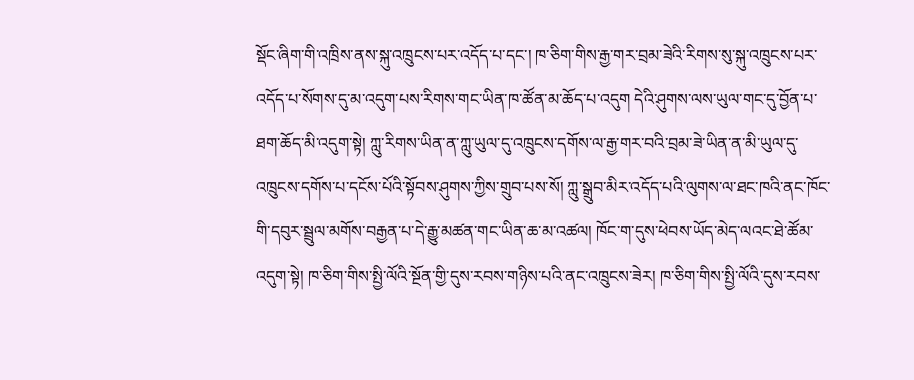སྡོང་ཞིག་གི་འཁྲིས་ནས་སྐུ་འཁྲུངས་པར་འདོད་པ་དང་། ཁ་ཅིག་གིས་རྒྱ་གར་བྲམ་ཟེའི་རིགས་སུ་སྐུ་འཁྲུངས་པར་འདོད་པ་སོགས་དུ་མ་འདུག་པས་རིགས་གང་ཡིན་ཁ་ཚོན་མ་ཆོད་པ་འདུག དེའི་ཤུགས་ལས་ཡུལ་གང་དུ་བྱོན་པ་ཐག་ཆོད་མི་འདུག་སྟེ། ཀླུ་རིགས་ཡིན་ན་ཀླུ་ཡུལ་དུ་འཁྲུངས་དགོས་ལ་རྒྱ་གར་བའི་བྲམ་ཟེ་ཡིན་ན་མི་ཡུལ་དུ་འཁྲུངས་དགོས་པ་དངོས་པོའི་སྟོབས་ཤུགས་ཀྱིས་གྲུབ་པས་སོ། ཀླུ་སྒྲུབ་མིར་འདོད་པའི་ལུགས་ལ་ཐང་ཁའི་ནང་ཁོང་གི་དབུར་སྦྲུལ་མགོས་བརྒྱན་པ་དེ་རྒྱུ་མཚན་གང་ཡིན་ཆ་མ་འཚལ། ཁོང་ག་དུས་ཕེབས་ཡོད་མེད་ལའང་ཐེ་ཚོམ་འདུག་སྟེ། ཁ་ཅིག་གིས་སྤྱི་ལོའི་སྔོན་གྱི་དུས་རབས་གཉིས་པའི་ནང་འཁྲུངས་ཟེར། ཁ་ཅིག་གིས་སྤྱི་ལོའི་དུས་རབས་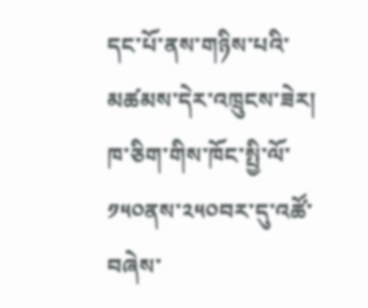དང་པོ་ནས་གཉིས་པའི་མཚམས་དེར་འཁྲུངས་ཟེར། ཁ་ཅིག་གིས་ཁོང་སྤྱི་ལོ་༡༥༠ནས་༢༥༠བར་དུ་འཚོ་བཞེས་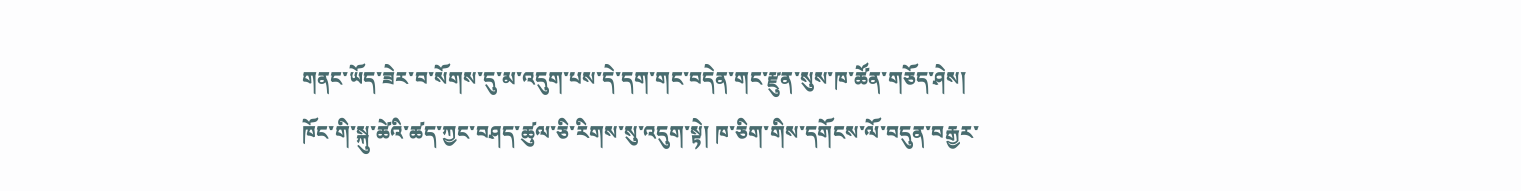གནང་ཡོད་ཟེར་བ་སོགས་དུ་མ་འདུག་པས་དེ་དག་གང་བདེན་གང་རྫུན་སུས་ཁ་ཚོན་གཅོད་ཤེས། ཁོང་གི་སྐུ་ཚེའི་ཚད་ཀྱང་བཤད་ཚུལ་ཅི་རིགས་སུ་འདུག་སྟེ། ཁ་ཅིག་གིས་དགོངས་ལོ་བདུན་བརྒྱར་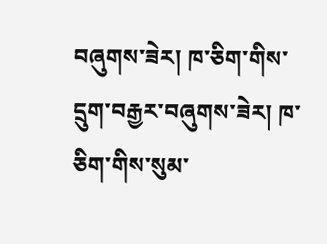བཞུགས་ཟེར། ཁ་ཅིག་གིས་དྲུག་བརྒྱར་བཞུགས་ཟེར། ཁ་ཅིག་གིས་སུམ་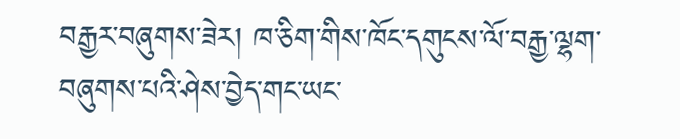བརྒྱར་བཞུགས་ཟེར། ཁ་ཅིག་གིས་ཁོང་དགུངས་ལོ་བརྒྱ་ལྷག་བཞུགས་པའི་ཤེས་བྱེད་གང་ཡང་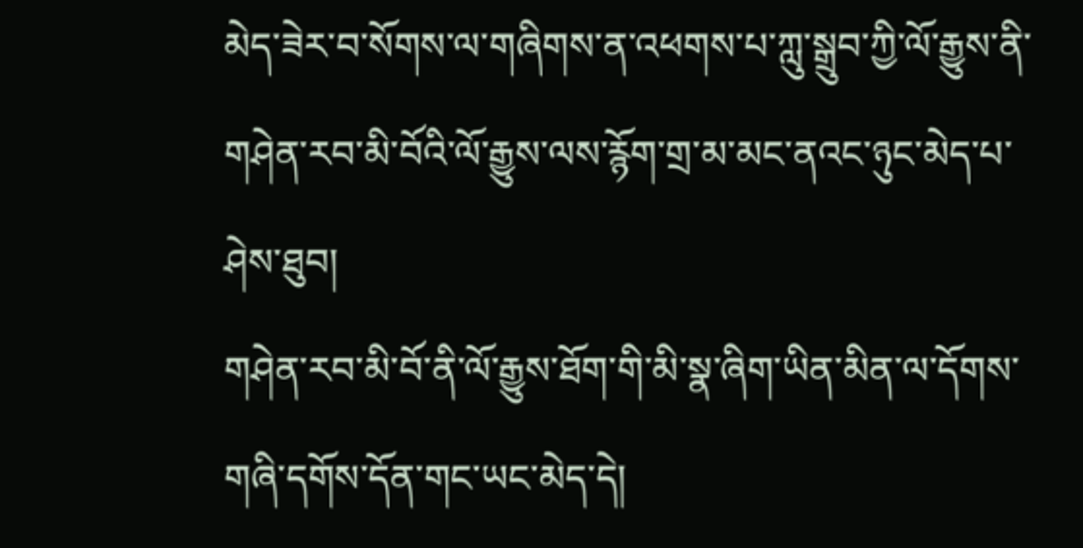མེད་ཟེར་བ་སོགས་ལ་གཞིགས་ན་འཕགས་པ་ཀླུ་སྒྲུབ་ཀྱི་ལོ་རྒྱུས་ནི་གཤེན་རབ་མི་བོའི་ལོ་རྒྱུས་ལས་རྙོག་གྲ་མ་མང་ནའང་ཉུང་མེད་པ་ཤེས་ཐུབ།
གཤེན་རབ་མི་བོ་ནི་ལོ་རྒྱུས་ཐོག་གི་མི་སྣ་ཞིག་ཡིན་མིན་ལ་དོགས་གཞི་དགོས་དོན་གང་ཡང་མེད་དེ།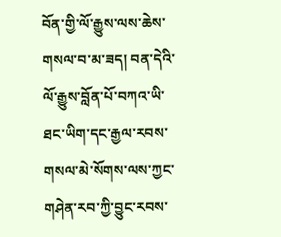བོན་གྱི་ལོ་རྒྱུས་ལས་ཆེས་གསལ་བ་མ་ཟད། བན་དེའི་ལོ་རྒྱུས་བློན་པོ་བཀའ་ཡི་ཐང་ཡིག་དང་རྒྱལ་རབས་གསལ་མེ་སོགས་ལས་ཀྱང་གཤེན་རབ་ཀྱི་བྱུང་རབས་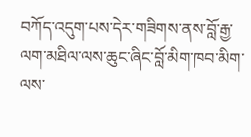བཀོད་འདུག་པས་དེར་གཟིགས་ནས་བློ་རྒྱ་ལག་མཐིལ་ལས་ཆུང་ཞིང་བློ་མིག་ཁབ་མིག་ལས་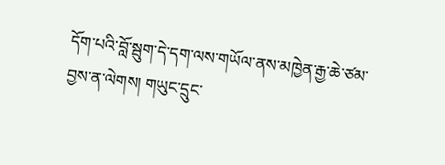དོག་པའི་བློ་སྦུག་དེ་དག་ལས་གཡོལ་ནས་མཁྱེན་རྒྱ་ཆེ་ཙམ་བྱས་ན་ལེགས། གཡུང་དྲུང་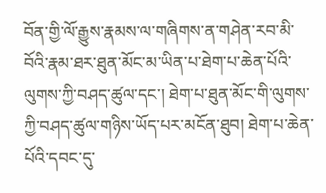བོན་གྱི་ལོ་རྒྱུས་རྣམས་ལ་གཞིགས་ན་གཤེན་རབ་མི་བོའི་རྣམ་ཐར་ཐུན་མོང་མ་ཡིན་པ་ཐེག་པ་ཆེན་པོའི་ལུགས་ཀྱི་བཤད་ཚུལ་དང་། ཐེག་པ་ཐུན་མོང་གི་ལུགས་ཀྱི་བཤད་ཚུལ་གཉིས་ཡོད་པར་མངོན་ཐུབ། ཐེག་པ་ཆེན་པོའི་དབང་དུ་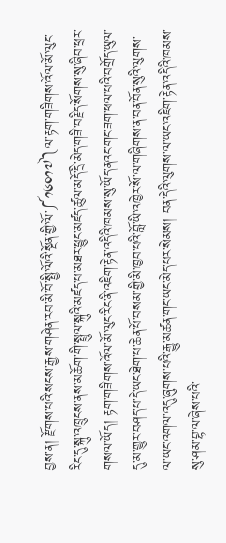བྱས་ན། རྫོགས་པའི་སངས་རྒྱས་གཤེན་རབ་མི་བོ་སྤྱི་ལོའི་སྔོན་གྱི་ལོ་༼༡༦༠༡༧༽ལ་རྟག་གཟིགས་འོལ་མོ་ལུང་རིང་དུ་སྐུ་འཁྲུངས་ནས་མཆོག་གི་སྤྲུལ་སྐུའི་མཛད་པ་མཐར་ཕྱུང་མཛད་ཚུལ་མདོ་དྲི་མེད་གཟི་བརྗིད་སོགས་སུ་ཞིབ་ཕྲར་གསལ་ཡོད། རྟག་གཟིགས་འོལ་མོ་ལུང་རིང་ནི་འཇིག་རྟེན་འདིའི་ཁམས་སུ་ཡོད་ནའང་གང་ཟག་ཕལ་པའི་བགྲོད་ཡུལ་དུ་མ་གྱུར་བཤད་པ་དེ་ཡང་ཐེག་པ་ཆེན་པོ་བསམ་གྱི་མི་ཁྱབ་པའི་བློ་ཡི་འཁྱེར་སོ་ལ་གཞིགས་ན་བན་བོན་སུའི་ལུགས་ལ་ཡང་འགལ་འདུ་ཞུགས་པའི་རྒྱུ་མཚན་གང་ཡང་མེད་པར་སེམས། བན་དེའི་ལུགས་ལ་ཡང་འཇིག་རྟེན་འདིའི་ཁམས་སུ་ཤམ་བྷ་ལ་ཞེས་པའི་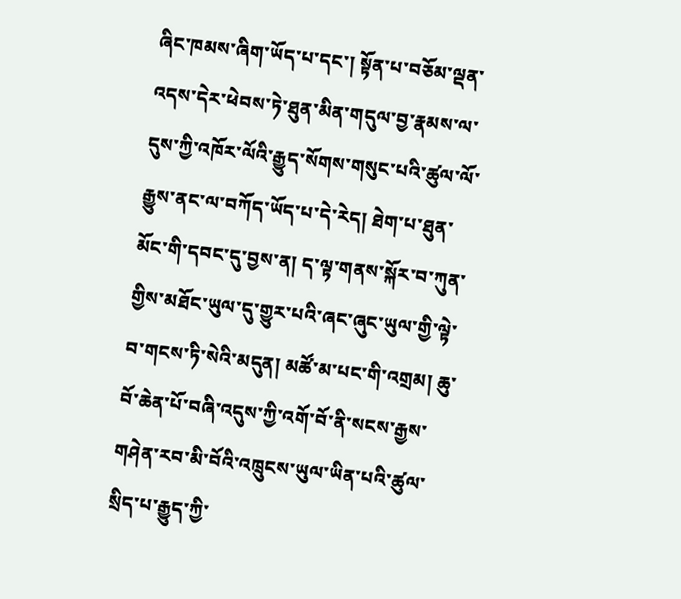ཞིང་ཁམས་ཞིག་ཡོད་པ་དང་། སྟོན་པ་བཅོམ་ལྡན་འདས་དེར་ཕེབས་ཏེ་ཐུན་མིན་གདུལ་བྱ་རྣམས་ལ་དུས་ཀྱི་འཁོར་ལོའི་རྒྱུད་སོགས་གསུང་པའི་ཚུལ་ལོ་རྒྱུས་ནང་ལ་བཀོད་ཡོད་པ་དེ་རེད། ཐེག་པ་ཐུན་མོང་གི་དབང་དུ་བྱས་ན། ད་ལྟ་གནས་སྐོར་བ་ཀུན་གྱིས་མཐོང་ཡུལ་དུ་གྱུར་པའི་ཞང་ཞུང་ཡུལ་གྱི་ལྟེ་བ་གངས་ཏི་སེའི་མདུན། མཚོ་མ་པང་གི་འགྲམ། ཆུ་བོ་ཆེན་པོ་བཞི་འདུས་ཀྱི་འགོ་བོ་ནི་སངས་རྒྱས་གཤེན་རབ་མི་བོའི་འཁྲུངས་ཡུལ་ཡིན་པའི་ཚུལ་སྲིད་པ་རྒྱུད་ཀྱི་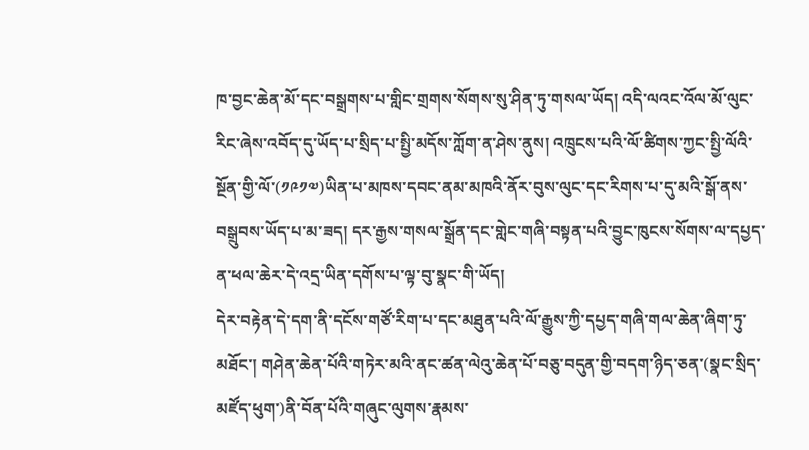ཁ་བྱང་ཆེན་མོ་དང་བསྒྲགས་པ་གླིང་གྲགས་སོགས་སུ་ཤིན་ཏུ་གསལ་ཡོད། འདི་ལའང་འོལ་མོ་ལུང་རིང་ཞེས་འབོད་དུ་ཡོད་པ་སྲིད་པ་སྤྱི་མདོས་ཀློག་ན་ཤེས་ནུས། འཁྲུངས་པའི་ལོ་ཚིགས་ཀྱང་སྤྱི་ལོའི་སྔོན་གྱི་ལོ་(༡༩༡༧)ཡིན་པ་མཁས་དབང་ནམ་མཁའི་ནོར་བུས་ལུང་དང་རིགས་པ་དུ་མའི་སྒོ་ནས་བསྒྲུབས་ཡོད་པ་མ་ཟད། དར་རྒྱས་གསལ་སྒྲོན་དང་གླེང་གཞི་བསྟན་པའི་བྱུང་ཁུངས་སོགས་ལ་དཔྱད་ན་ཕལ་ཆེར་དེ་འདྲ་ཡིན་དགོས་པ་ལྟ་བུ་སྣང་གི་ཡོད།
དེར་བརྟེན་དེ་དག་ནི་དངོས་གཙོ་རིག་པ་དང་མཐུན་པའི་ལོ་རྒྱུས་ཀྱི་དཔྱད་གཞི་གལ་ཆེན་ཞིག་ཏུ་མཐོང་། གཤེན་ཆེན་པོའི་གཏེར་མའི་ནང་ཚན་ལེའུ་ཆེན་པོ་བཅུ་བདུན་གྱི་བདག་ཉིད་ཅན་(སྣང་སྲིད་མཛོད་ཕུག་)ནི་བོན་པོའི་གཞུང་ལུགས་རྣམས་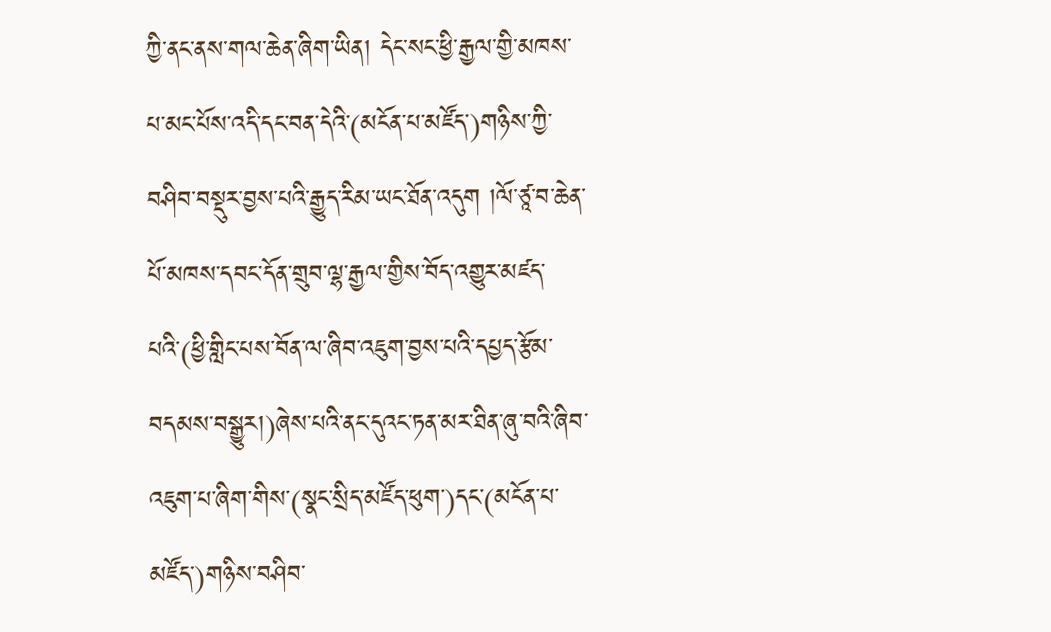ཀྱི་ནང་ནས་གལ་ཆེན་ཞིག་ཡིན། དེང་སང་ཕྱི་རྒྱལ་གྱི་མཁས་པ་མང་པོས་འདི་དང་བན་དེའི་(མངོན་པ་མཛོད་)གཉིས་ཀྱི་བཤིབ་བསྡུར་བྱས་པའི་རྒྱུད་རིམ་ཡང་ཐོན་འདུག །ལོ་ཙཱ་བ་ཆེན་པོ་མཁས་དབང་དོན་གྲུབ་ལྷ་རྒྱལ་གྱིས་བོད་འགྱུར་མཛད་པའི་(ཕྱི་གླིང་པས་བོན་ལ་ཞིབ་འཇུག་བྱས་པའི་དཔྱད་རྩོམ་བདམས་བསྒྱུར།)ཞེས་པའི་ནང་དུའང་ཏན་མར་ཐིན་ཞུ་བའི་ཞིབ་འཇུག་པ་ཞིག་གིས་(སྣང་སྲིད་མཛོད་ཕུག་)དང་(མངོན་པ་མཛོད་)གཉིས་བཤིབ་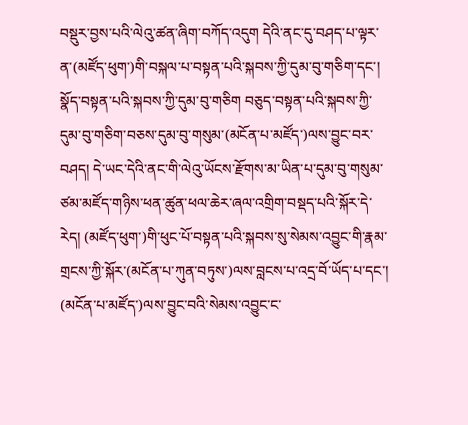བསྡུར་བྱས་པའི་ལེའུ་ཚན་ཞིག་བཀོད་འདུག དེའི་ནང་དུ་བཤད་པ་ལྟར་ན་(མཛོད་ཕུག་)གི་བསྐལ་པ་བསྟན་པའི་སྐབས་ཀྱི་དུམ་བུ་གཅིག་དང་། སྣོད་བསྟན་པའི་སྐབས་ཀྱི་དུམ་བུ་གཅིག བཅུད་བསྟན་པའི་སྐབས་ཀྱི་དུམ་བུ་གཅིག་བཅས་དུམ་བུ་གསུམ་(མངོན་པ་མཛོད་)ལས་བྱུང་བར་བཤད། དེ་ཡང་དེའི་ནང་གི་ལེའུ་ཡོངས་རྫོགས་མ་ཡིན་པ་དུམ་བུ་གསུམ་ཙམ་མཛོད་གཉིས་ཕན་ཚུན་ཕལ་ཆེར་ཞལ་འགྲིག་བསྡད་པའི་སྐོར་དེ་རེད། (མཛོད་ཕུག་)གི་ཕུང་པོ་བསྟན་པའི་སྐབས་སུ་སེམས་འབྱུང་གི་རྣམ་གྲངས་ཀྱི་སྐོར་(མངོན་པ་ཀུན་བཏུས་)ལས་བླངས་པ་འདྲ་བོ་ཡོད་པ་དང་། (མངོན་པ་མཛོད་)ལས་བྱུང་བའི་སེམས་འབྱུང་ང་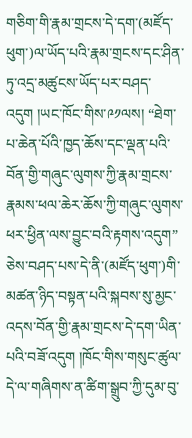གཅིག་གི་རྣམ་གྲངས་དེ་དག་(མཛོད་ཕུག་)ལ་ཡོད་པའི་རྣམ་གྲངས་དང་ཤིན་ཏུ་འདྲ་མཚུངས་ཡོད་པར་བཤད་འདུག །ཡང་ཁོང་གིས་༩༡ལས། “ཐེག་པ་ཆེན་པོའི་ཁྱད་ཆོས་དང་ལྡན་པའི་བོན་གྱི་གཞུང་ལུགས་ཀྱི་རྣམ་གྲངས་རྣམས་ཕལ་ཆེར་ཆོས་ཀྱི་གཞུང་ལུགས་ཕར་ཕྱིན་ལས་བྱུང་བའི་རྟགས་འདུག” ཅེས་བཤད་པས་དེ་ནི་(མཛོད་ཕུག་)གི་མཚན་ཉིད་བསྟན་པའི་སྐབས་སུ་མྱང་འདས་བོན་གྱི་རྣམ་གྲངས་དེ་དག་ཡིན་པའི་བཟོ་འདུག །ཁོང་གིས་གསུང་ཚུལ་དེ་ལ་གཞིགས་ན་ཚིག་སྒྲུབ་ཀྱི་དུམ་བུ་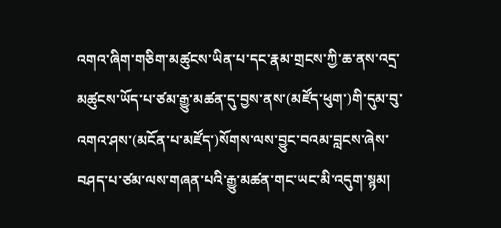འགའ་ཞིག་གཅིག་མཚུངས་ཡིན་པ་དང་རྣམ་གྲངས་ཀྱི་ཆ་ནས་འདྲ་མཚུངས་ཡོད་པ་ཙམ་རྒྱུ་མཚན་དུ་བྱས་ནས་(མཛོད་ཕུག་)གི་དུམ་བུ་འགའ་ཤས་(མངོན་པ་མཛོད་)སོགས་ལས་བྱུང་བའམ་བླངས་ཞེས་བཤད་པ་ཙམ་ལས་གཞན་པའི་རྒྱུ་མཚན་གང་ཡང་མི་འདུག་སྙམ།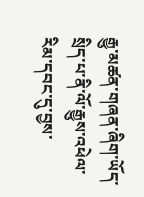རྒྱུ་མཚན་གཞན་ཞིག་ཡོད་སྲིད་པ་ནི་ལོ་རྒྱུས་འཕེལ་རིམ་དབང་དུ་བྱས་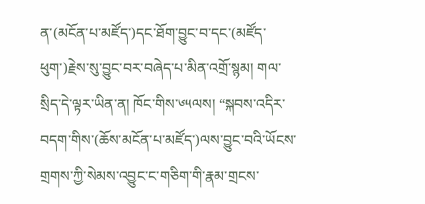ན་(མངོན་པ་མཛོད་)དང་ཐོག་བྱུང་བ་དང་(མཛོད་ཕུག་)རྗེས་སུ་བྱུང་བར་བཞེད་པ་མིན་འགྲོ་སྙམ། གལ་སྲིད་དེ་ལྟར་ཡིན་ན། ཁོང་གིས་༦༥ལས། “སྐབས་འདིར་བདག་གིས་(ཆོས་མངོན་པ་མཛོད་)ལས་བྱུང་བའི་ཡོངས་གྲགས་ཀྱི་སེམས་འབྱུང་ང་གཅིག་གི་རྣམ་གྲངས་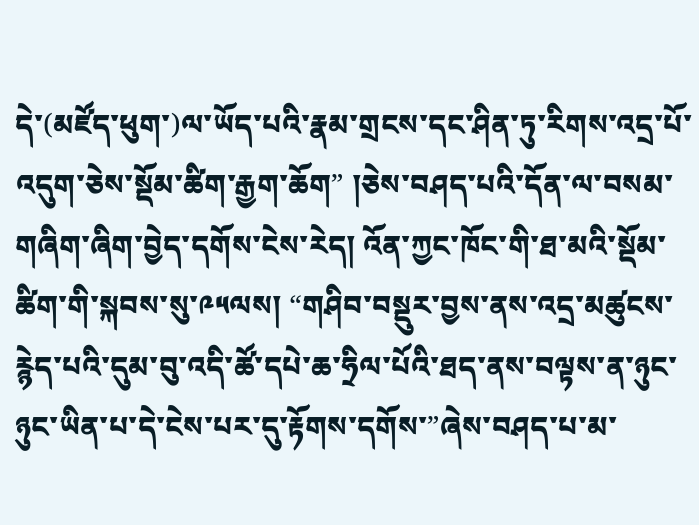དེ་(མཛོད་ཕུག་)ལ་ཡོད་པའི་རྣམ་གྲངས་དང་ཤིན་ཏུ་རིགས་འདྲ་པོ་འདུག་ཅེས་སྡོམ་ཚིག་རྒྱག་ཆོག” །ཅེས་བཤད་པའི་དོན་ལ་བསམ་གཞིག་ཞིག་བྱེད་དགོས་ངེས་རེད། འོན་ཀྱང་ཁོང་གི་ཐ་མའི་སྡོམ་ཚིག་གི་སྐབས་སུ་༩༥ལས། “གཤིབ་བསྡུར་བྱས་ནས་འདྲ་མཚུངས་རྙེད་པའི་དུམ་བུ་འདི་ཚོ་དཔེ་ཆ་ཧྲིལ་པོའི་ཐད་ནས་བལྟས་ན་ཉུང་ཉུང་ཡིན་པ་དེ་ངེས་པར་དུ་རྟོགས་དགོས་”ཞེས་བཤད་པ་མ་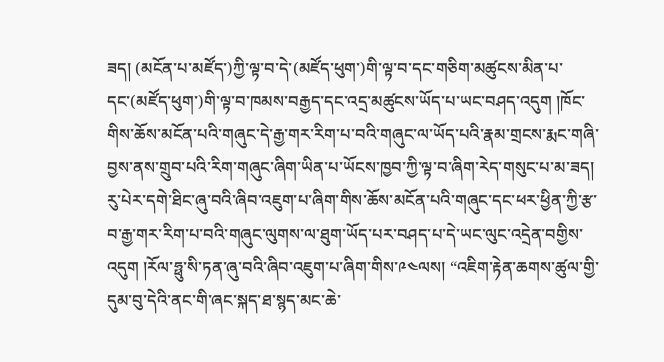ཟད། (མངོན་པ་མཛོད་)ཀྱི་ལྟ་བ་དེ་(མཛོད་ཕུག་)གི་ལྟ་བ་དང་གཅིག་མཚུངས་མིན་པ་དང་(མཛོད་ཕུག་)གི་ལྟ་བ་ཁམས་བརྒྱད་དང་འདྲ་མཚུངས་ཡོད་པ་ཡང་བཤད་འདུག །ཁོང་གིས་ཆོས་མངོན་པའི་གཞུང་དེ་རྒྱ་གར་རིག་པ་བའི་གཞུང་ལ་ཡོད་པའི་རྣམ་གྲངས་རྨང་གཞི་བྱས་ནས་གྲུབ་པའི་རིག་གཞུང་ཞིག་ཡིན་པ་ཡོངས་ཁྱབ་ཀྱི་ལྟ་བ་ཞིག་རེད་གསུང་པ་མ་ཟད། རུ་པེར་དགེ་ཐིང་ཞུ་བའི་ཞིབ་འཇུག་པ་ཞིག་གིས་ཆོས་མངོན་པའི་གཞུང་དང་ཕར་ཕྱིན་ཀྱི་རྩ་བ་རྒྱ་གར་རིག་པ་བའི་གཞུང་ལུགས་ལ་ཐུག་ཡོད་པར་བཤད་པ་དེ་ཡང་ལུང་འདྲེན་བགྱིས་འདུག །རོལ་ཧྥུ་སི་ཏན་ཞུ་བའི་ཞིབ་འཇུག་པ་ཞིག་གིས་༩༤ལས། “འཇིག་རྟེན་ཆགས་ཚུལ་གྱི་དུམ་བུ་དེའི་ནང་གི་ཞང་སྐད་ཐ་སྙད་མང་ཆེ་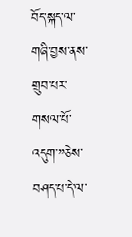བོད་སྐད་ལ་གཞི་བྱས་ནས་གྲུབ་པར་གསལ་པོ་འདུག་”ཅེས་བཤད་པ་དེ་ལ་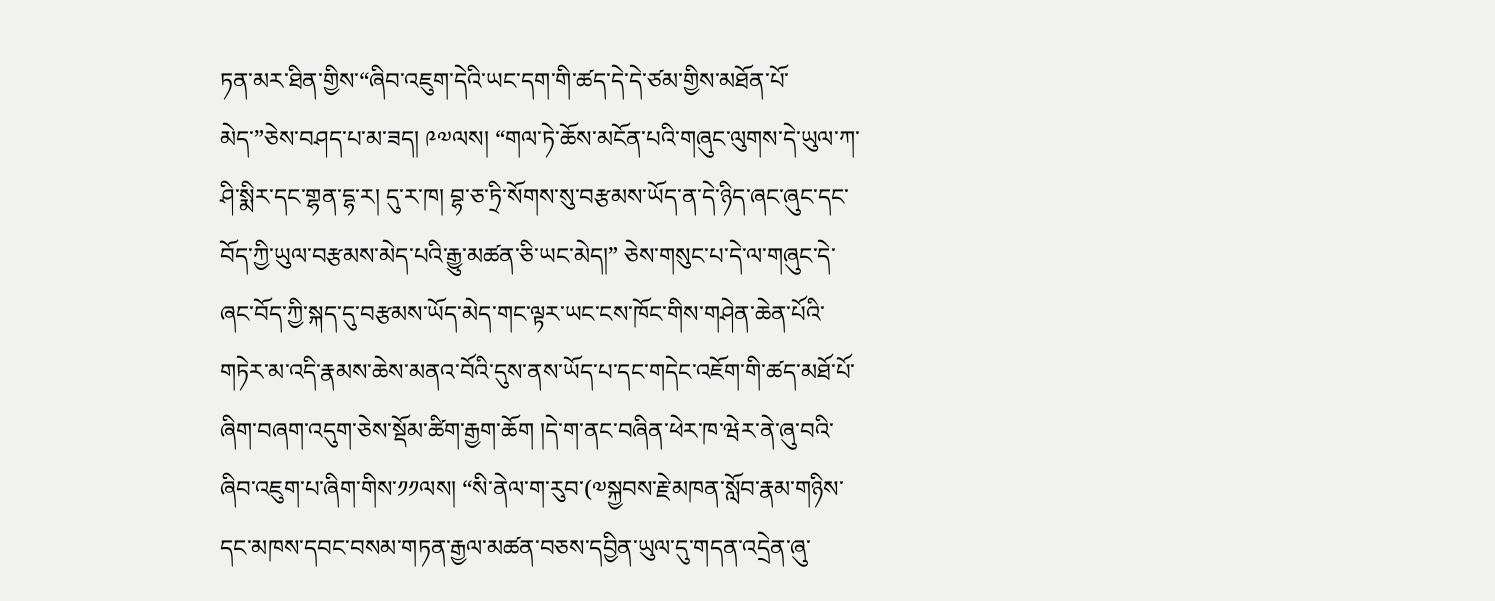ཏན་མར་ཐིན་གྱིས་“ཞིབ་འཇུག་དེའི་ཡང་དག་གི་ཚད་དེ་དེ་ཙམ་གྱིས་མཐོན་པོ་མེད་”ཅེས་བཤད་པ་མ་ཟད། ༩༧ལས། “གལ་ཏེ་ཆོས་མངོན་པའི་གཞུང་ལུགས་དེ་ཡུལ་ཀ་ཤི་སྨིར་དང་གྷན་དྷ་ར། དུ་ར་ཁ། བྷ་ཅ་ཏྲི་སོགས་སུ་བརྩམས་ཡོད་ན་དེ་ཉིད་ཞང་ཞུང་དང་བོད་ཀྱི་ཡུལ་བརྩམས་མེད་པའི་རྒྱུ་མཚན་ཅི་ཡང་མེད།” ཅེས་གསུང་པ་དེ་ལ་གཞུང་དེ་ཞང་བོད་ཀྱི་སྐད་དུ་བརྩམས་ཡོད་མེད་གང་ལྟར་ཡང་ངས་ཁོང་གིས་གཤེན་ཆེན་པོའི་གཏེར་མ་འདི་རྣམས་ཆེས་མནའ་བོའི་དུས་ནས་ཡོད་པ་དང་གདེང་འཇོག་གི་ཚད་མཐོ་པོ་ཞིག་བཞག་འདུག་ཅེས་སྡོམ་ཚིག་རྒྱག་ཆོག །དེ་ག་ནང་བཞིན་ཕེར་ཁ་ཝེར་ནེ་ཞུ་བའི་ཞིབ་འཇུག་པ་ཞིག་གིས་༡༡ལས། “སི་ནེལ་ག་རུབ་(༧སྐྱབས་རྗེ་མཁན་སློབ་རྣམ་གཉིས་དང་མཁས་དབང་བསམ་གཏན་རྒྱལ་མཚན་བཅས་དབྱིན་ཡུལ་དུ་གདན་འདྲེན་ཞུ་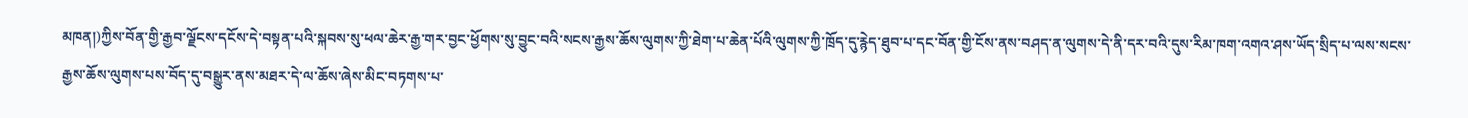མཁན།)ཀྱིས་བོན་གྱི་རྒྱབ་ལྗོངས་དངོས་དེ་བསྟན་པའི་སྐབས་སུ་ཕལ་ཆེར་རྒྱ་གར་བྱང་ཕྱོགས་སུ་བྱུང་བའི་སངས་རྒྱས་ཆོས་ལུགས་ཀྱི་ཐེག་པ་ཆེན་པོའི་ལུགས་ཀྱི་ཁྲོད་དུ་རྙེད་ཐུབ་པ་དང་བོན་གྱི་ངོས་ནས་བཤད་ན་ལུགས་དེ་ནི་དར་བའི་དུས་རིམ་ཁག་འགའ་ཤས་ཡོད་སྲིད་པ་ལས་སངས་རྒྱས་ཆོས་ལུགས་པས་བོད་དུ་བསྒྱུར་ནས་མཐར་དེ་ལ་ཆོས་ཞེས་མིང་བཏགས་པ་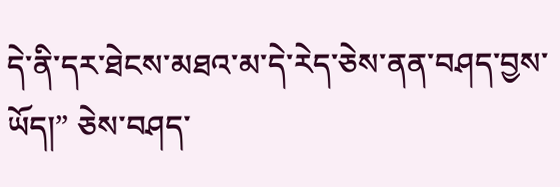དེ་ནི་དར་ཐེངས་མཐའ་མ་དེ་རེད་ཅེས་ནན་བཤད་བྱས་ཡོད།” ཅེས་བཤད་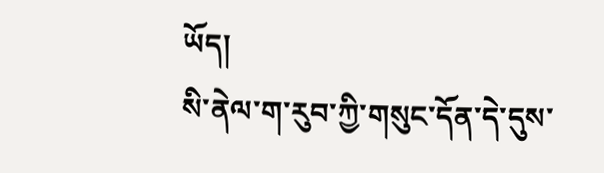ཡོད།
སི་ནེལ་ག་རུབ་ཀྱི་གསུང་དོན་དེ་དུས་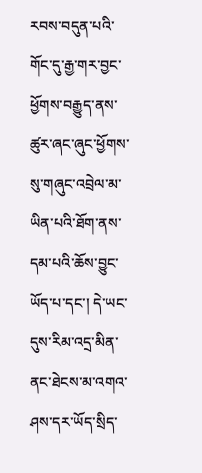རབས་བདུན་པའི་གོང་དུ་རྒྱ་གར་བྱང་ཕྱོགས་བརྒྱུད་ནས་ཚུར་ཞང་ཞུང་ཕྱོགས་སུ་གཞུང་འབྲེལ་མ་ཡིན་པའི་ཐོག་ནས་དམ་པའི་ཆོས་བྱུང་ཡོད་པ་དང་། དེ་ཡང་དུས་རིམ་འདྲ་མིན་ནང་ཐེངས་མ་འགའ་ཤས་དར་ཡོད་སྲིད་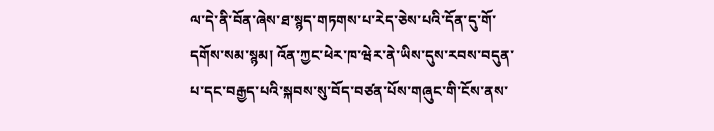ལ་དེ་ནི་བོན་ཞེས་ཐ་སྙད་གཏགས་པ་རེད་ཅེས་པའི་དོན་དུ་གོ་དགོས་སམ་སྙམ། འོན་ཀྱང་ཕེར་ཁ་ཝེར་ནེ་ཡིས་དུས་རབས་བདུན་པ་དང་བརྒྱད་པའི་སྐབས་སུ་བོད་བཙན་པོས་གཞུང་གི་ངོས་ནས་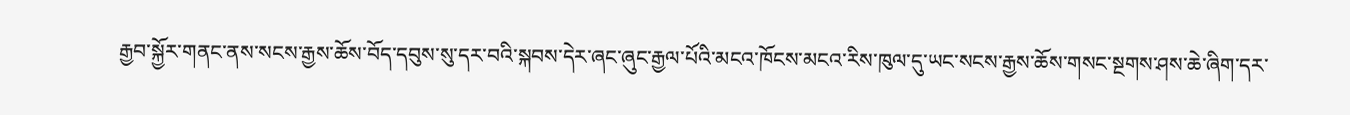རྒྱབ་སྐྱོར་གནང་ནས་སངས་རྒྱས་ཆོས་བོད་དབུས་སུ་དར་བའི་སྐབས་དེར་ཞང་ཞུང་རྒྱལ་པོའི་མངའ་ཁོངས་མངའ་རིས་ཁུལ་དུ་ཡང་སངས་རྒྱས་ཆོས་གསང་སྔགས་ཤས་ཆེ་ཞིག་དར་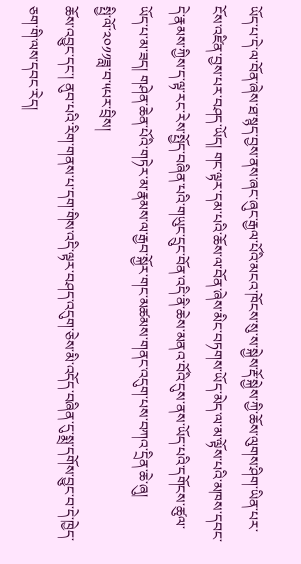ཡོད་པ་དེ་ལ་བོན་ཞེས་ཐ་སྙད་བྱས་ནས་ཞང་ཞུང་རྒྱལ་པོའི་མངའ་ཁོངས་སུ་ས་སྐྱེས་རྡོ་སྐྱེས་ཀྱི་ཆོས་ལུགས་ཤིག་ཡིན་པར་ངོས་འཛིན་བྱས་པར་བཤད་ཡོད། གང་ལྟར་དམ་པའི་ཆོས་ལ་བོན་ཞེས་མིང་བཏགས་ཡོད་མེད་ལ་མ་ལྟོས་པའི་མཁས་དབང་དེ་རྣམས་ཀྱིས་ད་ལྟ་རང་རེས་སྤྱོད་བཞིན་པའི་གཡུང་དྲུང་བོན་འདི་ནི་ཆེས་མནའ་བོའི་དུས་ནས་ཡོད་པའི་དགོངས་ཚུལ་ཡོད་པ་མ་ཟད། གཤེན་ཆེན་པོའི་གཏེར་མ་རྣམས་ལ་རྒྱབ་སྐྱོར་གང་མཚམས་གནང་འདུག་པས་བཀའ་དྲིན་ཆེ་ཞུ།
སྤྱི་ལོ་༢༠༡༡ཟླ་བ་༥པར་བྲིས།
ཆོས་འབྱུང་དང་། ནུབ་པའི་རིག་གནས་པ་དག་གིས་འདི་ལྟར་བཤད་འདུག་ཅེས་མི་འདོད་བཞིན་དུ་སྨྲ་དགོས་བྱུང་བ་དེ་ཁྱེད་ཅག་གི་ལས་དབང་རེད།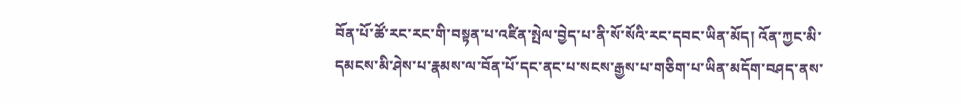བོན་པོ་ཚོ་རང་རང་གི་བསྟན་པ་འཛིན་སྤེལ་བྱེད་པ་ནི་སོ་སོའི་རང་དབང་ཡིན་མོད། འོན་ཀྱང་མི་དམངས་མི་ཤེས་པ་རྣམས་ལ་བོན་པོ་དང་ནང་པ་སངས་རྒྱས་པ་གཅིག་པ་ཡིན་མདོག་བཤད་ནས་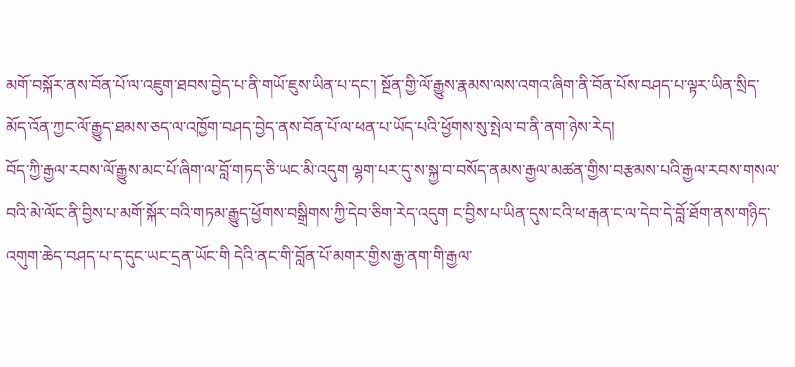མགོ་བསྐོར་ནས་བོན་པོ་ལ་འཇུག་ཐབས་བྱེད་པ་ནི་གཡོ་ཇུས་ཡིན་པ་དང་། སྔོན་གྱི་ལོ་རྒྱུས་རྣམས་ལས་འགའ་ཞིག་ནི་བོན་པོས་བཤད་པ་ལྟར་ཡིན་སྲིད་མོད་འོན་ཀྱང་ལོ་རྒྱུད་ཐམས་ཅད་ལ་འཁྱོག་བཤད་བྱེད་ནས་བོན་པོ་ལ་ཕན་པ་ཡོད་པའི་ཕྱོགས་སུ་སྤེལ་བ་ནི་ནག་ཉེས་རེད།
བོད་ཀྱི་རྒྱལ་རབས་ལོ་རྒྱུས་མང་པོ་ཞིག་ལ་བློ་གཏད་ཅི་ཡང་མི་འདུག ལྷག་པར་དུ་ས་སྐྱ་བ་བསོད་ནམས་རྒྱལ་མཚན་གྱིས་བརྩམས་པའི་རྒྱལ་རབས་གསལ་བའི་མེ་ལོང་ནི་བྱིས་པ་མགོ་སྐོར་བའི་གཏམ་རྒྱུད་ཕྱོགས་བསྒྲིགས་ཀྱི་དེབ་ཅིག་རེད་འདུག ང་བྱིས་པ་ཡིན་དུས་ངའི་ཕ་རྒན་ང་ལ་དེབ་དེ་བློ་ཐོག་ནས་གཉིད་འགུག་ཆེད་བཤད་པ་ད་དུང་ཡང་དྲན་ཡོང་གི དེའི་ནང་གི་བློན་པོ་མགར་གྱིས་རྒྱ་ནག་གི་རྒྱལ་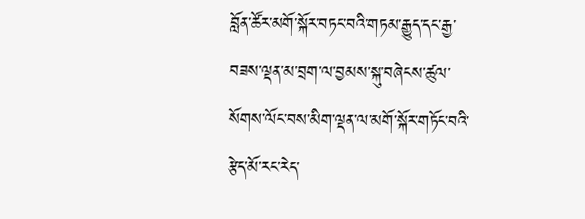བློན་ཚོར་མགོ་སྐོར་བཏང་བའི་གཏམ་རྒྱུད་དང་རྒྱ་བཟས་ལྡན་མ་བྲག་ལ་བྱམས་སྐུ་བཞེངས་ཚུལ་སོགས་ལོང་བས་མིག་ལྡན་ལ་མགོ་སྐོར་གཏོང་བའི་རྩེད་མོ་རང་རེད་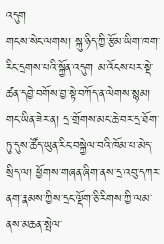འདུག
གངས་སེང་ལགས། སྐུ་ཉིད་ཀྱི་རྩོམ་ཡིག་ཁག་རིང་དྲགས་པའི་སྐྱོན་འདུག མ་འོངས་པར་སྡེ་ཚན་དབྱེ་བགོས་བྱ་སྟེ་བཀོད་ན་ལེགས་སྙམ། གང་ཡིན་ཟེར་ན། དྲ་གྲོགས་མང་ཆེ་བར་དྲ་ཐོག་ཏུ་དུས་ཚོད་ཡུན་རིང་བསྐྱེལ་བའི་ཁོམ་པ་མེད་སྲིད་ལ། ཕྱོགས་གཞན་ཞིག་ནས་དྲ་འབུ་དཀར་ནག་རྣམས་ཀྱིས་དྲང་ལྡོག་ཅི་རིགས་ཀྱི་ལམ་ནས་མཆན་སྤེལ་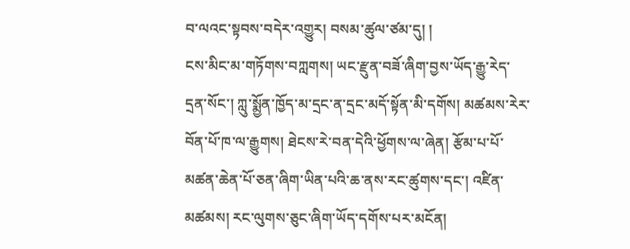བ་ལའང་སྟབས་བདེར་འགྱུར། བསམ་ཚུལ་ཙམ་དུ། །
ངས་མིང་མ་གཏོགས་བཀླགས། ཡང་རྫུན་བཟོ་ཞིག་བྱས་ཡོད་རྒྱུ་རེད་དྲན་སོང་། ཀླུ་སྨྱོན་ཁྱོད་མ་དྲང་ན་དྲང་མདོ་སྟོན་མི་དགོས། མཚམས་རེར་བོན་པོ་ཁ་ལ་རྒྱུགས། ཐེངས་རེ་བན་དེའི་ཕྱོགས་ལ་ཞེན། རྩོམ་པ་པོ་མཚན་ཆེན་པོ་ཅན་ཞིག་ཡིན་པའི་ཆ་ནས་རང་ཚུགས་དང་། འཛིན་མཚམས། རང་ལུགས་ཅུང་ཞིག་ཡོད་དགོས་པར་མངོན།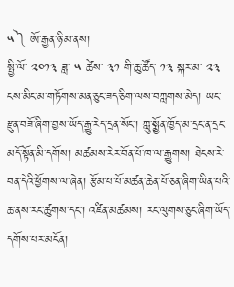༥༽ ཨོ་རྒྱན་ཉི་མ་ནས།
སྤྱི་ལོ་ ༢༠༡༣ ཟླ་ ༥ ཚེས་ ༣༡ གི་ཆུ་ཚོད་ ༡༣ སྐར་མ་ ༢༣
ངས་མིང་མ་གཏོགས་མན་ཅུང་ཟད་ཅིག་ལས་བཀླགས་མེད། ཡང་རྫུན་བཟོ་ཞིག་བྱས་ཡོད་རྒྱུ་རེད་དྲན་སོང་། ཀླུ་སྨྱོན་ཁྱོད་མ་དྲང་ན་དྲང་མདོ་སྟོན་མི་དགོས། མཚམས་རེར་བོན་པོ་ཁ་ལ་རྒྱུགས། ཐེངས་རེ་བན་དེའི་ཕྱོགས་ལ་ཞེན། རྩོམ་པ་པོ་མཚན་ཆེན་པོ་ཅན་ཞིག་ཡིན་པའི་ཆ་ནས་རང་ཚུགས་དང་། འཛིན་མཚམས། རང་ལུགས་ཅུང་ཞིག་ཡོད་དགོས་པར་མངོན།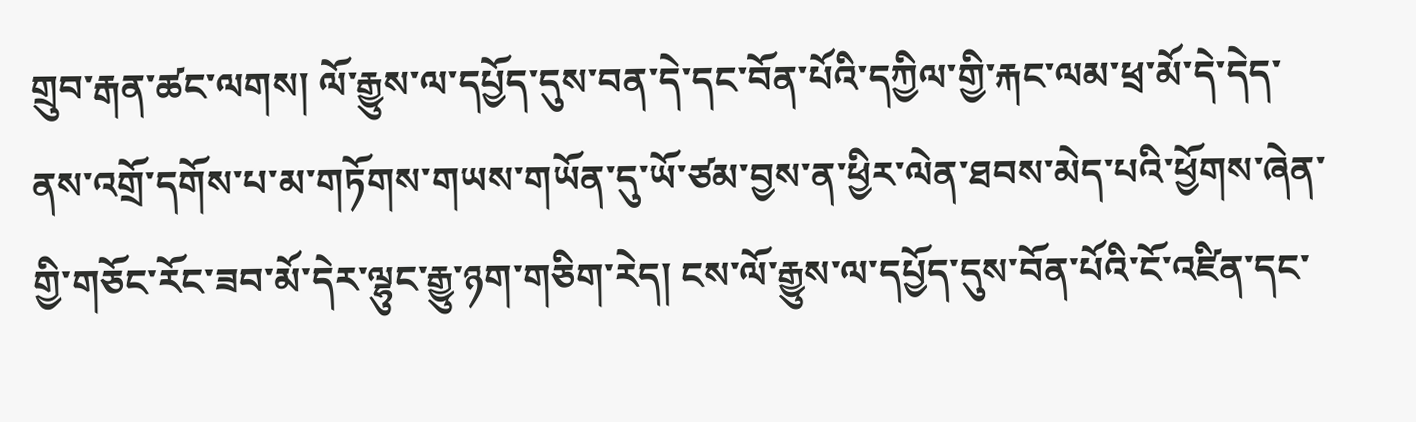གྲུབ་རྒན་ཚང་ལགས། ལོ་རྒྱུས་ལ་དཔྱོད་དུས་བན་དེ་དང་བོན་པོའི་དཀྱིལ་གྱི་རྐང་ལམ་ཕྲ་མོ་དེ་དེད་ནས་འགྲོ་དགོས་པ་མ་གཏོགས་གཡས་གཡོན་དུ་ཡོ་ཙམ་བྱས་ན་ཕྱིར་ལེན་ཐབས་མེད་པའི་ཕྱོགས་ཞེན་གྱི་གཅོང་རོང་ཟབ་མོ་དེར་ལྷུང་རྒྱུ་ཉག་གཅིག་རེད། ངས་ལོ་རྒྱུས་ལ་དཔྱོད་དུས་བོན་པོའི་ངོ་འཛིན་དང་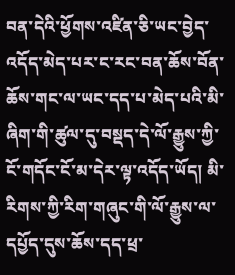བན་དེའི་ཕྱོགས་འཛིན་ཅི་ཡང་བྱེད་འདོད་མེད་པར་ང་རང་བན་ཆོས་བོན་ཆོས་གང་ལ་ཡང་དད་པ་མེད་པའི་མི་ཞིག་གི་ཚུལ་དུ་བསྡད་དེ་ལོ་རྒྱུས་ཀྱི་ངོ་གདོང་ངོ་མ་དེར་ལྟ་འདོད་ཡོད། མི་རིགས་ཀྱི་རིག་གཞུང་གི་ལོ་རྒྱུས་ལ་དཔྱོད་དུས་ཆོས་དད་ཕྲ་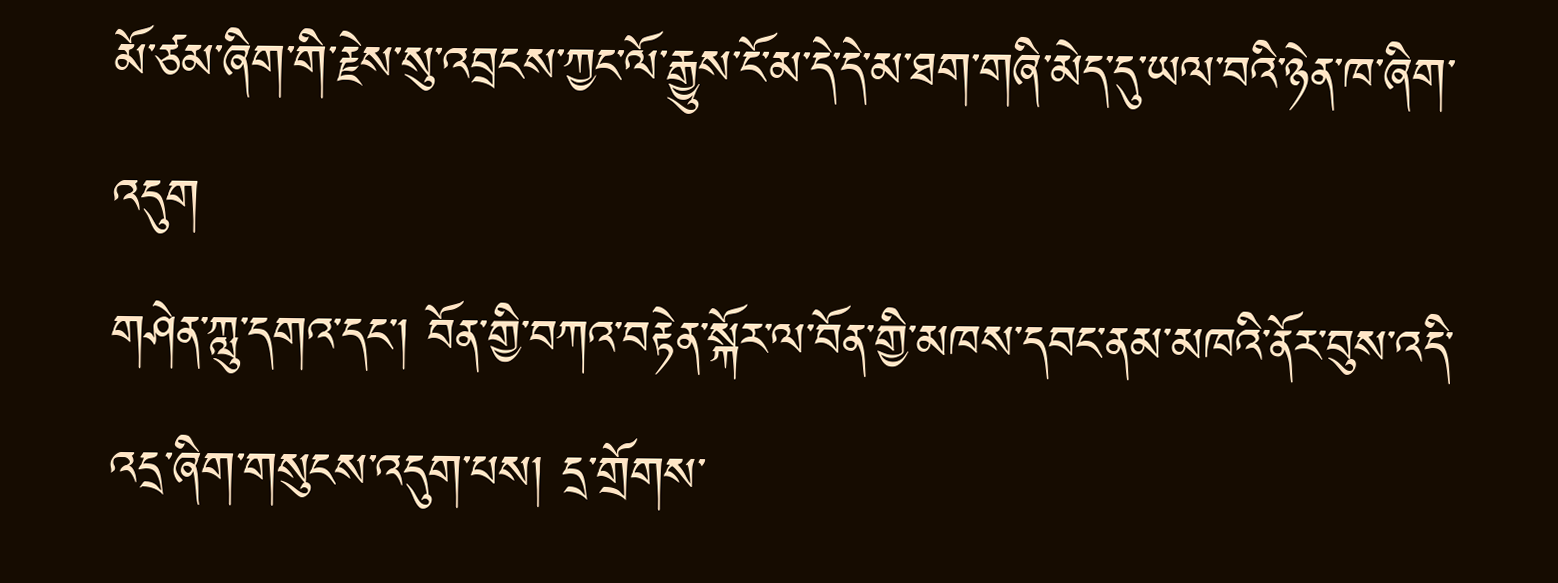མོ་ཙམ་ཞིག་གི་རྗེས་སུ་འབྲངས་ཀྱང་ལོ་རྒྱུས་ངོ་མ་དེ་དེ་མ་ཐག་གཞི་མེད་དུ་ཡལ་བའི་ཉེན་ཁ་ཞིག་འདུག
གཤེན་ཀླུ་དགའ་དང་། བོན་གྱི་བཀའ་བརྟེན་སྐོར་ལ་བོན་གྱི་མཁས་དབང་ནམ་མཁའི་ནོར་བུས་འདི་འདྲ་ཞིག་གསུངས་འདུག་པས། དྲ་གྲོགས་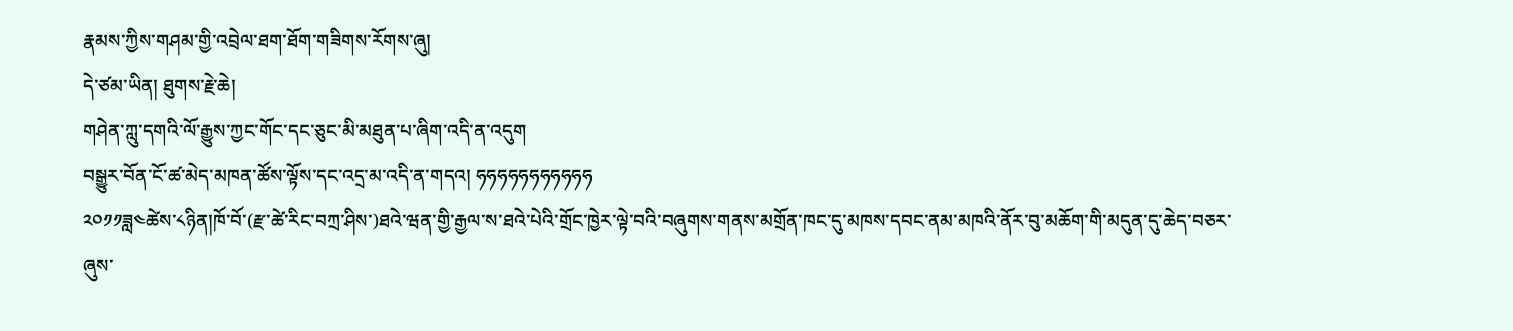རྣམས་ཀྱིས་གཤམ་གྱི་འབྲེལ་ཐག་ཐོག་གཟིགས་རོགས་ཞུ།
དེ་ཙམ་ཡིན། ཐུགས་རྗེ་ཆེ།
གཤེན་ཀླུ་དགའི་ལོ་རྒྱུས་ཀྱང་གོང་དང་ཅུང་མི་མཐུན་པ་ཞིག་འདི་ན་འདུག
བསྒྱུར་བོན་ངོ་ཚ་མེད་མཁན་ཚོས་ལྟོས་དང་འདྲ་མ་འདི་ན་གདའ། ཧཧཧཧཧཧཧཧཧཧཧ
༢༠༡༡ཟླ༤ཚེས་༨ཉིན།ཁོ་བོ་(རྫ་ཚེ་རིང་བཀྲ་ཤིས་)ཐའེ་ཝན་གྱི་རྒྱལ་ས་ཐའེ་པེའི་གྲོང་ཁྱེར་ལྟེ་བའི་བཞུགས་གནས་མགྲོན་ཁང་དུ་མཁས་དབང་ནམ་མཁའི་ནོར་བུ་མཆོག་གི་མདུན་དུ་ཆེད་བཅར་ཞུས་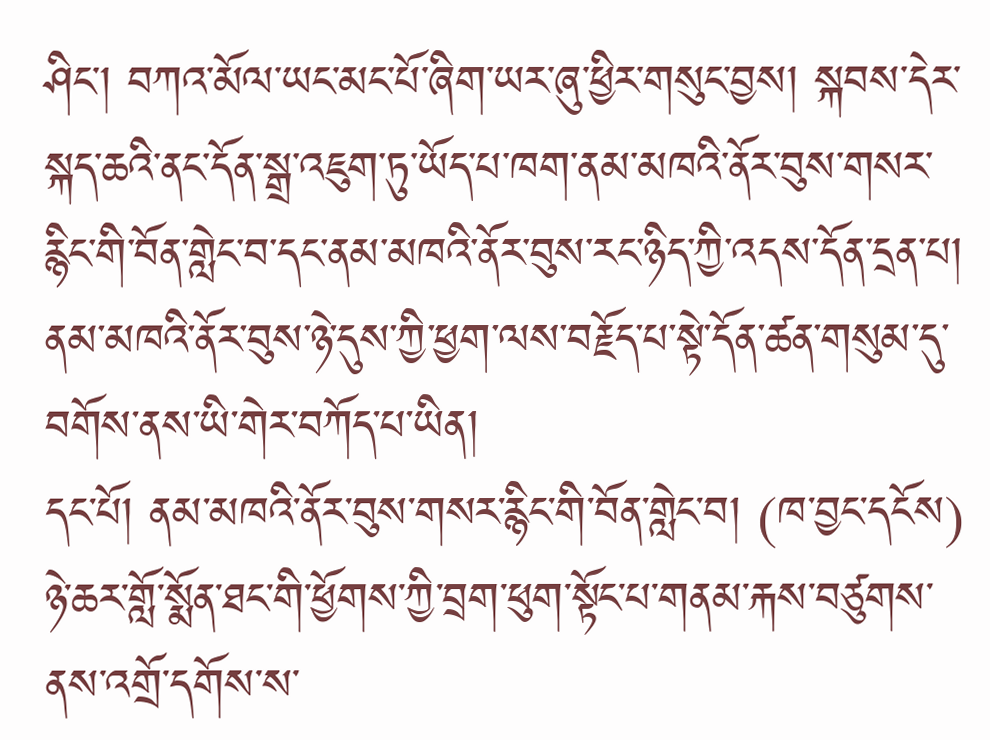ཤིང་། བཀའ་མོལ་ཡང་མང་པོ་ཞིག་ཡར་ཞུ་ཕྱིར་གསུང་བྱས། སྐབས་དེར་སྐད་ཆའི་ནང་དོན་སྒྲ་འཇུག་ཏུ་ཡོད་པ་ཁག་ནམ་མཁའི་ནོར་བུས་གསར་རྙིང་གི་བོན་གླེང་བ་དང་ནམ་མཁའི་ནོར་བུས་རང་ཉིད་ཀྱི་འདས་དོན་དྲན་པ། ནམ་མཁའི་ནོར་བུས་ཉེ་དུས་ཀྱི་ཕྱག་ལས་བརྗོད་པ་སྟེ་དོན་ཚན་གསུམ་དུ་བགོས་ནས་ཡི་གེར་བཀོད་པ་ཡིན།
དང་པོ། ནམ་མཁའི་ནོར་བུས་གསར་རྙིང་གི་བོན་གླེང་བ། (ཁ་བྱང་དངོས)
ཉེ་ཆར་གློ་སྨོན་ཐང་གི་ཕྱོགས་ཀྱི་བྲག་ཕུག་སྟོང་པ་གནམ་རྐས་བཙུགས་ནས་འགྲོ་དགོས་ས་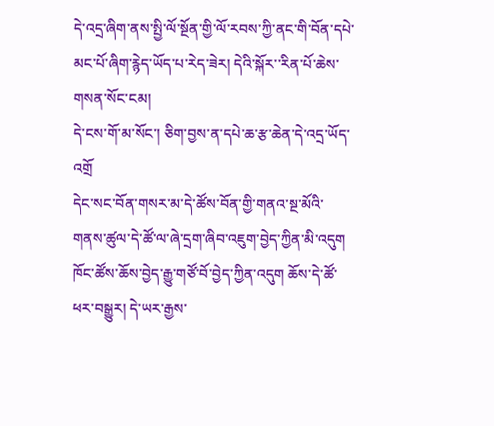དེ་འདྲ་ཞིག་ནས་སྤྱི་ལོ་སྔོན་གྱི་ལོ་རབས་ཀྱི་ནང་གི་བོན་དཔེ་མང་པོ་ཞིག་རྙེད་ཡོད་པ་རེད་ཟེར། དེའི་སྐོར་་རིན་པོ་ཆེས་གསན་སོང་ངམ།
དེ་ངས་གོ་མ་སོང་། ཅིག་བྱས་ན་དཔེ་ཆ་རྩ་ཆེན་དེ་འདྲ་ཡོད་འགྲོ
དེང་སང་བོན་གསར་མ་དེ་ཚོས་བོན་གྱི་གནའ་སྔ་མོའི་གནས་ཚུལ་དེ་ཚོ་ལ་ཞེ་དྲག་ཞིབ་འཇུག་བྱེད་ཀྱིན་མི་འདུག ཁོང་ཚོས་ཆོས་བྱེད་རྒྱུ་གཙོ་བོ་བྱེད་ཀྱིན་འདུག ཆོས་དེ་ཚོ་ཕར་བསྒྱུར། དེ་ཡར་རྒྱས་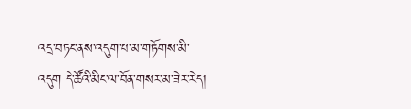འདྲ་བཏང་ནས་འདུག་པ་མ་གཏོགས་མི་འདུག དེ་ཚོའི་མིང་ལ་བོན་གསར་མ་ཟེར་རེད།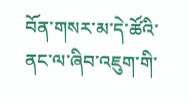བོན་གསར་མ་དེ་ཚོའི་ནང་ལ་ཞིབ་འཇུག་གི་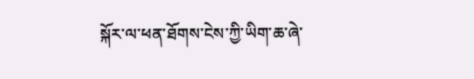སྐོར་ལ་ཕན་ཐོགས་ངེས་ཀྱི་ཡིག་ཆ་ཞེ་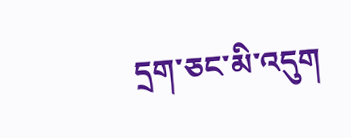དྲག་ཅང་མི་འདུག